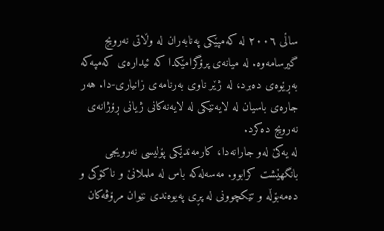ساڵی ٢٠٠٦ لە کەمپێکی پەنابەران لە وڵاتی نەرویج گیرسامەوە. لە میانەی پرۆگرامێکدا کە ئیدارەی کەمپەکە بەڕێوەی دەبرد، لە ژێر ناوی بەرنامەی زانیاری-دا. هەر جارەی باسیان لە لایەنێکی لە لایەنەکانی ژیانی ڕۆژانەی نەرویج دەکرد.
لە یەکێ لەو جارانەدا، کارمەندێکی پۆلیسی نەرویجی بانگهێشت کرابوو. مەسەلەکە باس لە ململانێ و ناکۆکی و دەمەبۆڵە و تێکچوونی لە پڕی پەیوەندی نێوان مرۆڤەکان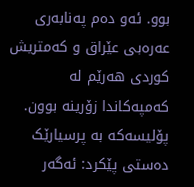بوو. ئەو دەم پەنابەری عەرەبی عێراق و کەمتریش کوردی هەرێم لە کەمپەکاندا زۆرینە بوون. پۆلیسەکە بە پرسیارێک دەستی پێکرد: ئەگەر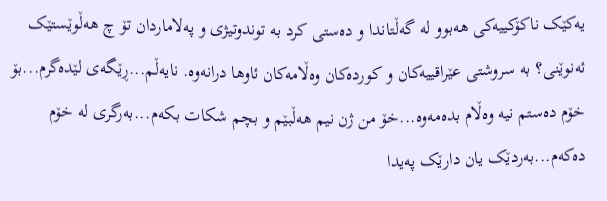یەکێک ناکۆکییەکی هەبوو لە گەڵتاندا و دەستی کرد بە توندوتیژی و پەلاماردان تۆ چ هەڵوێستێک ئەنوێنی؟ بە سروشتی عێراقییەکان و کوردەکان وەڵامەکان ئاوها درانەوە. نایەڵم...ڕێگەی لێدەگرم...بۆ خۆم دەستم نیە وەڵام بدەمەوە...خۆ من ژن نیم هەڵبێم و بچم شکات بکەم...بەرگری لە خۆم دەکەم...بەردێک یان دارێک پەیدا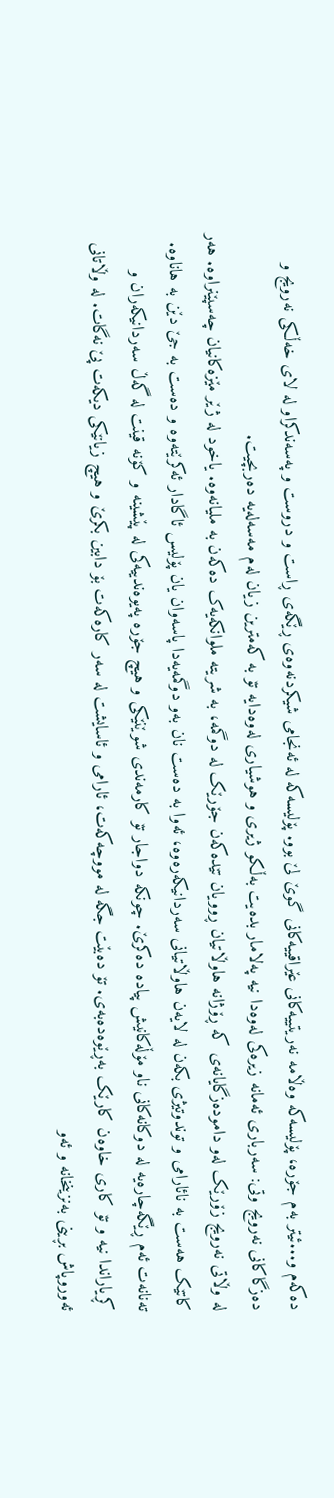دەکەم و...ئیتر بەم جۆرە، پۆلیسەکە وەڵامە نەریتییەکانی عێراقییەکانی گوێ لێ بوو. پۆلیسەکە لە ئەنجامی شیکردنەوەی ڕێگەی ڕاست و دروست و پەسەندکراو لە لای خەڵکی نەرویج و دەزگاکانی نەرویج وتی: سەرباری ئەمانە زیرەکی لەوەدا نیە پەلامار بدەیت بەڵکو ژیری و هوشیاری لەوەدایە تۆ بە کەمترین زیان لەم مەسەلەیە دەربچیت.
لە وڵاتی نەرویج زۆرێک لەو دامودەزگایانەی کە ڕۆژانە هاوڵاتیان ڕوویان تێدەکەن جۆرێک لە دوگمە، بە شریتە ملوانکەیەک دەکەن بە ملیانەوە. یاخود لە ژێر مێزەکانیان چەسپێنراوە. هەر کاتێک هەست بە نائارامی و توندوتیژی بکەن لە لایەن هاوڵاتیانی سەردانیکەرەوە، ئەوا بە دەست نان بەو دوگمەیەدا پاسەوان یان پۆلیس ئاگادار ئەکرێتەوە و دەست بە جێ دێن بە هاناوە. تەنانەت ئەم ڕێگەچارەیە لە دوکانەکانی ناو مۆڵەکانیش پیادە دەکرێ. چونکە دواجار تۆ کارمەندی شوێنێکی و هیچ جۆرە پەیوەندییەکی لە پێشینە و کۆنە قینت لە گەڵ سەردانیکەران و کڕیاراندا نیە و تۆ کاری خاوەن کارێک بەڕێوەدەبەی. تۆ دەبێت جگە لە مووچەکەت، ئارامی و ئاسایشت لە سەر کارەکەت بۆ دابین بکرێ و هیچ زیانێکی دیکەت پێ نەگات. لە وڵاتانی ئەوروپاش بڕینی بەنزینخانە و ئەو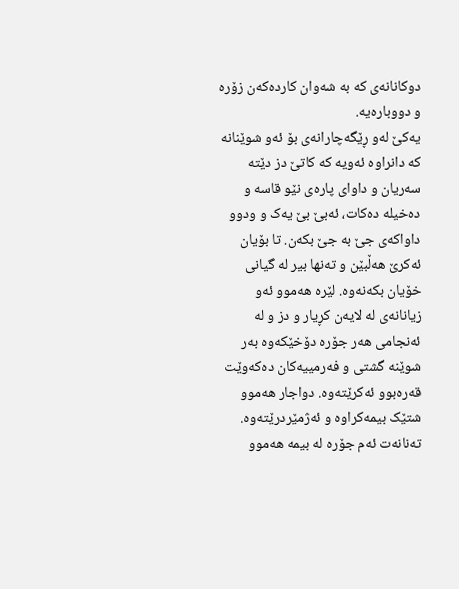دوکانانەی کە بە شەوان کاردەکەن زۆرە و دووبارەیە.
یەکێ لەو ڕێگەچارانەی بۆ ئەو شوێنانە کە دانراوە ئەویە کە کاتێ دز دێتە سەریان و داوای پارەی نێو قاسە و دەخیلە دەکات، ئەبێ بێ یەک و ودوو داواکەی جێ بە جێ بکەن. تا بۆیان ئەکرێ هەڵبێن و تەنها بیر لە گیانی خۆیان بکەنەوە. لێرە هەموو ئەو زیانانەی لە لایەن کڕیار و دز و لە ئەنجامی هەر جۆرە دۆخێکەوە بەر شوێنە گشتی و فەرمییەکان دەکەوێت قەرەبوو ئەکرێتەوە. دواجار هەموو شتێک بیمەکراوە و ئەژمێردرێتەوە. تەنانەت ئەم جۆرە لە بیمە هەموو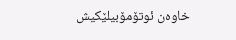خاوەن ئوتۆمۆبیلێکیش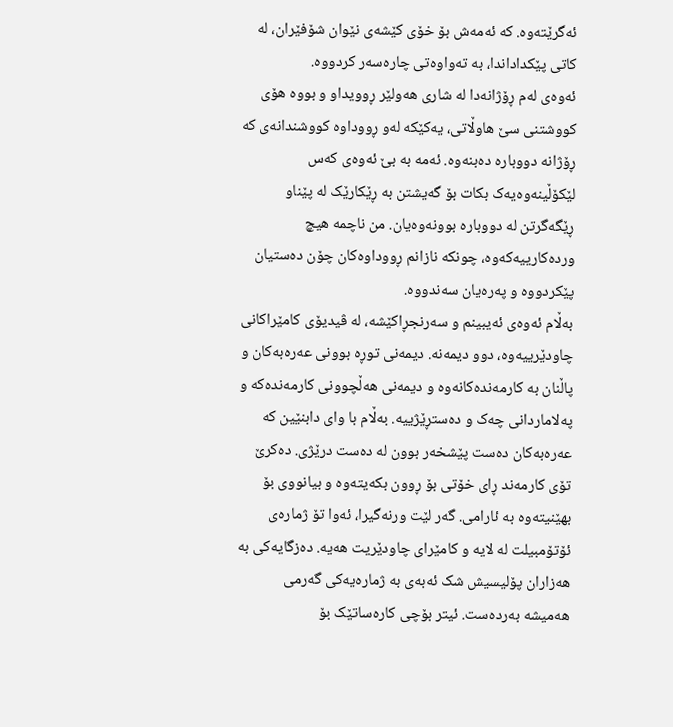ئەگرێتەوە. کە ئەمەش بۆ خۆی کێشەی نێوان شۆفێران، لە کاتی پێکداداندا، بە تەواوەتی چارەسەر کردووە.
ئەوەی لەم ڕۆژانەدا لە شاری هەولێر ڕوویداو و بووە هۆی کووشتنی سێ هاوڵاتی، یەکێکە لەو ڕووداوە کووشندانەی کە ڕۆژانە دووبارە دەبنەوە. ئەمە بە بێ ئەوەی کەس لێکۆڵینەوەیەک بکات بۆ گەیشتن بە ڕێکارێک لە پێناو ڕێگەگرتن لە دووبارە بوونەوەیان. من ناچمە هیچ وردەکارییەکەوە، چونکە نازانم ڕووداوەکان چۆن دەستیان پێکردووە و پەرەیان سەندووە.
بەڵام ئەوەی ئەیبینم و سەرنجڕاکێشە، لە ڤیدیۆی کامێراکانی چاودێرییەوە، دوو دیمەنە. دیمەنی توڕە بوونی عەرەبەکان و پاڵنان بە کارمەندەکانەوە و دیمەنی هەڵچوونی کارمەندەکە و پەلاماردانی چەک و دەستڕێژییە. بەڵام با وای دابنێین کە عەرەبەکان دەست پێشخەر بوون لە دەست درێژی. دەکرێ تۆی کارمەند ڕای خۆتی بۆ ڕوون بکەیتەوە و بیانووی بۆ بهێنیتەوە بە ئارامی. گەر لێت ورنەگیرا، ئەوا تۆ ژمارەی ئۆتۆمبیلت لە لایە و کامێرای چاودێریت هەیە. دەزگایەکی بە هەزاران پۆلیسیش شک ئەبەی بە ژمارەیەکی گەرمی هەمیشە بەردەست. ئیتر بۆچی کارەساتێک بۆ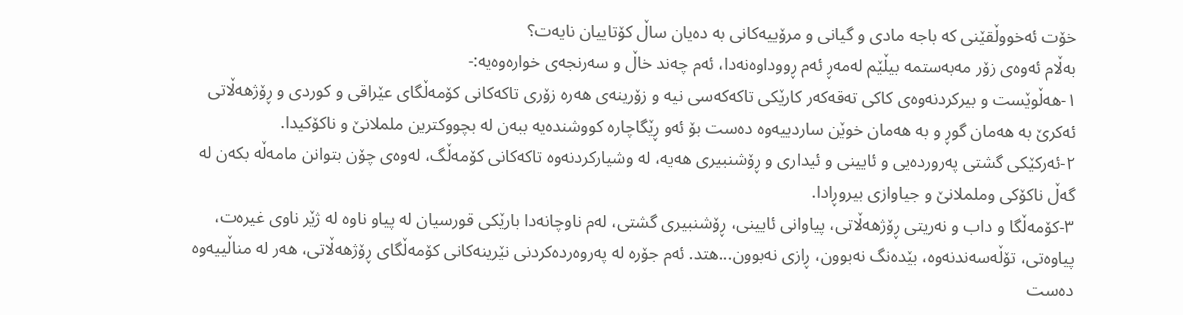خۆت ئەخووڵقێنی کە باجە مادی و گیانی و مرۆییەکانی بە دەیان ساڵ کۆتاییان نایەت؟
بەڵام ئەوەی زۆر مەبەستمە بیڵێم لەمەڕ ئەم ڕووداوەنەدا، ئەم چەند خاڵ و سەرنجەی خوارەوەیە:-
١-هەڵوێست و بیرکردنەوەی کاکی تەقەکەر کارێکی تاکەکەسی نیە و زۆرینەی هەرە زۆری تاکەکانی کۆمەڵگای عێراقی و کوردی و ڕۆژهەڵاتی ئەکرێ بە هەمان گوڕ و بە هەمان خوێن ساردییەوە دەست بۆ ئەو ڕێگاچارە کووشندەیە ببەن لە بچووکترین ململانێ و ناکۆکیدا.
٢-ئەرکێکی گشتی پەروردەیی و ئایینی و ئیداری و ڕۆشنبیری هەیە، لە وشیارکردنەوە تاکەکانی کۆمەڵگ، لەوەی چۆن بتوانن مامەڵە بکەن لە گەڵ ناکۆکی وململانێ و جیاوازی بیروڕادا.
٣-کۆمەڵگا و داب و نەریتی ڕۆژهەڵاتی، پیاوانی ئایینی، ڕۆشنبیری گشتی، لەم ناوچانەدا بارێکی قورسیان لە پیاو ناوە لە ژێر ناوی غیرەت، پیاوەتی، تۆڵەسەندنەوە، بێدەنگ نەبوون، ڕازی نەبوون...هتد. ئەم جۆرە لە پەروەردەکردنی نێرینەکانی کۆمەڵگای ڕۆژهەڵاتی، هەر لە مناڵییەوە دەست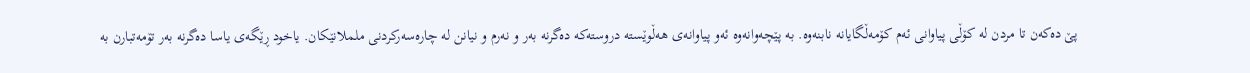پێ دەکەن تا مردن لە کۆڵی پیاوانی ئەم کۆمەڵگایانە نابنەوە. بە پێچەوانەوە ئەو پیاوانەی هەڵوێستە دروستەکە دەگرنە بەر و نەرم و نیانن لە چارەسەرکردنی ململانێکان. یاخود ڕێگەی یاسا دەگرنە بەر تۆمەتبارن بە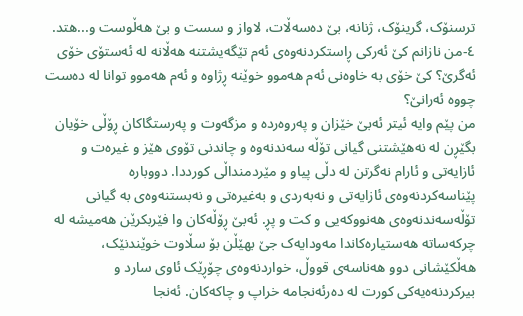ترسنۆک، گرینۆک، ژنانە، بێ دەسەڵات، لاواز و سست و بێ هەڵوست و...هتد.
٤-من نازانم کێ ئەرکی ڕاستکردنەوەی ئەم تێگەیشتنە هەڵانە لە ئەستۆی خۆی ئەگرێ؟ کێ خۆی بە خاوەنی ئەم هەموو خوێنە ڕژاوە و ئەم هەموو توانا لە دەست چووە ئەرانێ؟
من پێم وایە ئیتر ئەبێ خێزان و پەروەردە و مزگەوت و پەرستگاکان ڕۆڵی خۆیان بگێڕن لە نەهێشتنی گیانی تۆڵە سەندنەوە و چاندنی تۆوی هێز و غیرەت و ئازایەتی و ئارام نەگرتن لە دڵی پیاو و مێردمنداڵی کورددا. دووبارە پێناسەکردنەوەی ئازایەتی و نەبەردی و بەغیرەتی و نەبستنەوەی بە گیانی تۆڵەسەندنەوەی هەنووکەیی و کت و پڕ. ئەبێ ڕۆڵەکان وا فێربکرێن هەمیشە لە چرکەساتە هەستیارەکاندا مەودایەک جێ بهێڵن بۆ سڵاوت خوێندنێک، هەڵکێشانی دوو هەناسەی قووڵ، خواردنەوەی چۆڕێک ئاوی سارد و بیرکردنەەیەکی کورت لە دەرئەنجامە خراپ و چاکەکان. ئەنجا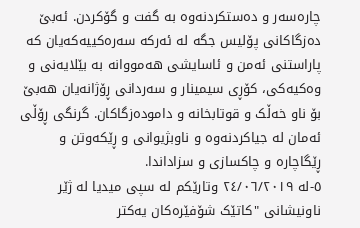چارەسەر و دەستکردنەوه بە گفت و گۆکردن. ئەبێ دەزگاکانی پۆلیس جگە لە ئەرکە سەرەکییەکەیان کە پاراستنی ئەمن و ئاسایشی هەمووانە بە بێلایەنی و وەکیەکی، کۆڕی سیمینار و سەردانی ڕۆژانەیان هەبێ بۆ ناو خەڵک و قوتابخانە و دامودەزگاکان. گرنگی ڕۆڵی ئەمان لە جیاکردنەوە و ناوبژیوانی و ڕێکەوتن و ڕێگاچارە و چاکسازی و سزاداندا.
٥-لە ٢٤/٠٦/٢٠١٩ وتارێکم لە سپی میدیا له ژێر ناونیشانی "کاتێک شۆفێرەکان یەکتر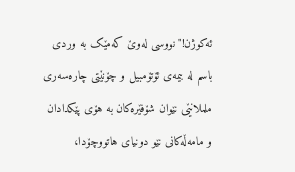ئەکوژن!" نووسی لەوێ کەمێک بە وردی باسم لە بیمەی ئۆتۆمبیل و چۆنێتی چارەسەری ململانێی نێوان شۆفێرەکان بە هۆی پێکدادان و مامەڵەکانی نێو دونیای هاتووچۆدا،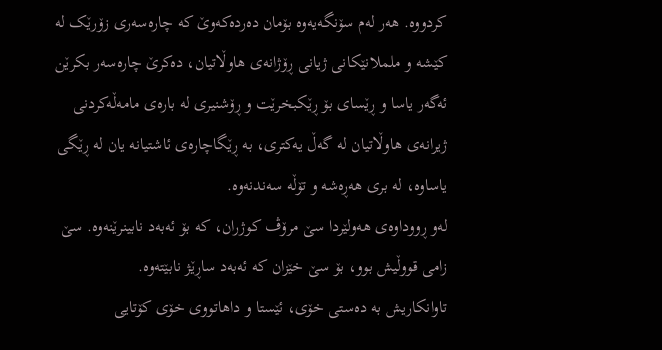کردووە. هەر لەم سۆنگەیەوە بۆمان دەردەکەوێ کە چارەسەری زۆرێک لە کێشە و ململانێکانی ژیانی ڕۆژانەی هاوڵاتیان، دەکرێ چارەسەر بکرێن ئەگەر یاسا و ڕێسای بۆ ڕێکبخرێت و ڕۆشنیری لە بارەی مامەڵەکردنی ژیرانەی هاوڵاتیان لە گەڵ یەکتری، بە ڕێگاچارەی ئاشتیانە یان لە ڕێگی یاساوە، لە بری هەڕەشە و تۆڵە سەندنەوە.
لەو ڕووداوەی هەولێردا سێ مرۆڤ کوژران، کە بۆ ئەبەد نابینرێنەوە. سێ زامی قووڵیش بوو، بۆ سێ خێزان کە ئەبەد ساڕێژ نابێتەوە.
تاوانکاریش بە دەستی خۆی، ئێستا و داهاتووی خۆی کۆتایی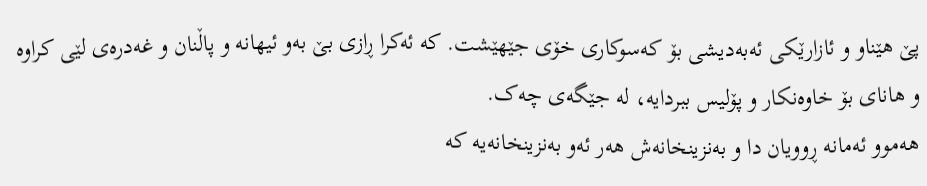پێ هێناو و ئازارێکی ئەبەدیشی بۆ کەسوکاری خۆی جێهێشت. کە ئەکرا ڕازی بێ بەو ئیهانە و پاڵنان و غەدرەی لێی کراوە و هانای بۆ خاوەنکار و پۆلیس ببردایە، لە جێگەی چەک.
هەموو ئەمانە ڕوویان دا و بەنزینخانەش هەر ئەو بەنزینخانەیە کە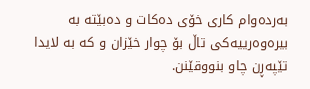بەردەوام کاری خۆی دەکات و دەبێتە بە بیرەوەرییەکی تاڵ بۆ چوار خێزان و کە بە لایدا تێپەڕن چاو بنووقێنن.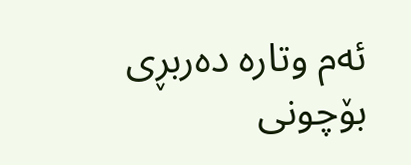ئەم وتارە دەربڕی بۆچونی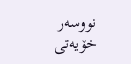نووسەر خۆیەتی